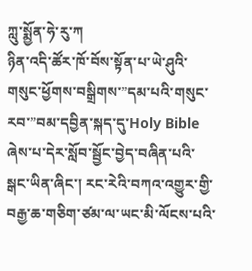ཀླུ་སྨྱོན་ཧེ་རུ་ཀ
ཉིན་འདི་ཚོར་ཁོ་བོས་སྟོན་པ་ཡེ་ཤུའི་གསུང་ཕྱོགས་བསྒྲིགས་”དམ་པའི་གསུང་རབ་”བམ་དབྱིན་སྐད་དུ་Holy Bible ཞེས་པ་དེར་སློབ་སྦྱོང་བྱེད་བཞིན་པའི་སྒང་ཡིན་ཞིང་། རང་རེའི་བཀའ་འགྱུར་གྱི་བརྒྱ་ཆ་གཅིག་ཙམ་ལ་ཡང་མི་ལོངས་པའི་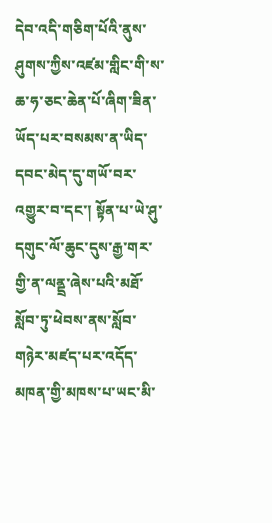དེབ་འདི་གཅིག་པོའི་ནུས་ཤུགས་ཀྱིས་འཛམ་གླིང་གི་ས་ཆ་ཧ་ཅང་ཆེན་པོ་ཞིག་ཟིན་ཡོད་པར་བསམས་ན་ཡིད་དབང་མེད་དུ་གཡོ་བར་འགྱུར་བ་དང་། སྟོན་པ་ཡེ་ཤུ་དགུང་ལོ་ཆུང་དུས་རྒྱ་གར་གྱི་ན་ལནྡྲ་ཞེས་པའི་མཐོ་སློབ་ཏུ་ཕེབས་ནས་སློབ་གཉེར་མཛད་པར་འདོད་མཁན་གྱི་མཁས་པ་ཡང་མི་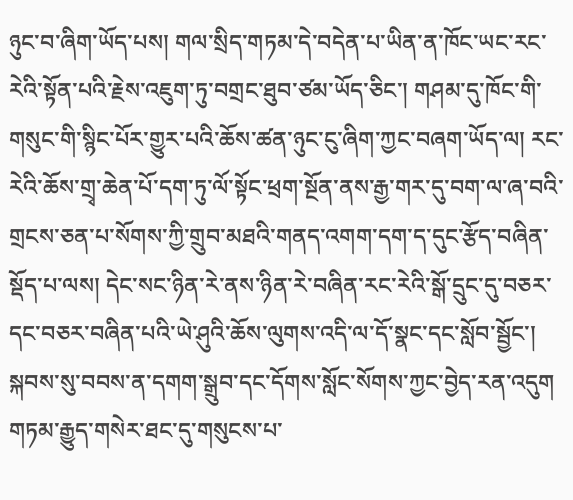ཉུང་བ་ཞིག་ཡོད་པས། གལ་སྲིད་གཏམ་དེ་བདེན་པ་ཡིན་ན་ཁོང་ཡང་རང་རེའི་སྟོན་པའི་རྗེས་འཇུག་ཏུ་བགྲང་ཐུབ་ཙམ་ཡོད་ཅིང་། གཤམ་དུ་ཁོང་གི་གསུང་གི་སྙིང་པོར་གྱུར་པའི་ཆོས་ཚན་ཉུང་ངུ་ཞིག་ཀྱང་བཞག་ཡོད་ལ། རང་རེའི་ཆོས་གྲྭ་ཆེན་པོ་དག་ཏུ་ལོ་སྟོང་ཕྲག་སྔོན་ནས་རྒྱ་གར་དུ་བག་ལ་ཞ་བའི་གྲངས་ཅན་པ་སོགས་ཀྱི་གྲུབ་མཐའི་གནད་འགག་དག་ད་དུང་རྩོད་བཞིན་སྡོད་པ་ལས། དེང་སང་ཉིན་རེ་ནས་ཉིན་རེ་བཞིན་རང་རེའི་སྒོ་དྲུང་དུ་བཅར་དང་བཅར་བཞིན་པའི་ཡེ་ཤུའི་ཆོས་ལུགས་འདི་ལ་དོ་སྣང་དང་སློབ་སྦྱོང་། སྐབས་སུ་བབས་ན་དགག་སྒྲུབ་དང་དོགས་སློང་སོགས་ཀྱང་བྱེད་རན་འདུག གཏམ་རྒྱུད་གསེར་ཐང་དུ་གསུངས་པ་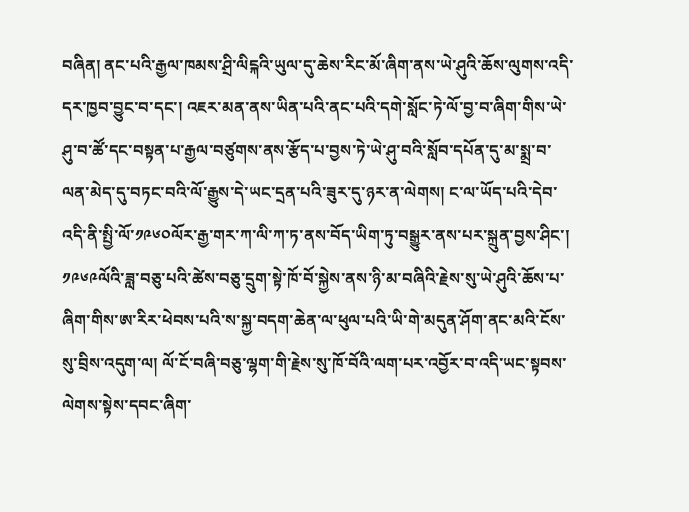བཞིན། ནང་པའི་རྒྱལ་ཁམས་ཤྲི་ལིངྐའི་ཡུལ་དུ་ཆེས་རིང་མོ་ཞིག་ནས་ཡེ་ཤུའི་ཆོས་ལུགས་འདི་དར་ཁྱབ་བྱུང་བ་དང་། འཇར་མན་ནས་ཡིན་པའི་ནང་པའི་དགེ་སློང་ཏེ་ལོ་བྱ་བ་ཞིག་གིས་ཡེ་ཤུ་བ་ཚོ་དང་བསྟན་པ་རྒྱལ་བཙུགས་ནས་རྩོད་པ་བྱས་ཏེ་ཡེ་ཤུ་བའི་སློབ་དཔོན་དུ་མ་སྨྲ་བ་ལན་མེད་དུ་བཏང་བའི་ལོ་རྒྱུས་དེ་ཡང་དྲན་པའི་ཟུར་དུ་ཉར་ན་ལེགས། ང་ལ་ཡོད་པའི་དེབ་འདི་ནི་སྤྱི་ལོ་༡༩༦༠ལོར་རྒྱ་གར་ཀ་ལི་ཀ་ཏ་ནས་བོད་ཡིག་ཏུ་བསྒྱུར་ནས་པར་སྐྲུན་བྱས་ཤིང་། ༡༩༦༩ལོའི་ཟླ་བཅུ་པའི་ཚེས་བཅུ་དྲུག་སྟེ་ཁོ་བོ་སྐྱེས་ནས་ཉི་མ་བཞིའི་རྗེས་སུ་ཡེ་ཤུའི་ཆོས་པ་ཞིག་གིས་ཨ་རིར་ཕེབས་པའི་ས་སྐྱ་བདག་ཆེན་ལ་ཕུལ་པའི་ཡི་གེ་མདུན་ཤོག་ནང་མའི་ངོས་སུ་བྲིས་འདུག་ལ། ལོ་ངོ་བཞི་བཅུ་ལྷག་གི་རྗེས་སུ་ཁོ་བོའི་ལག་པར་འབྱོར་བ་འདི་ཡང་སྟབས་ལེགས་སྟེས་དབང་ཞིག་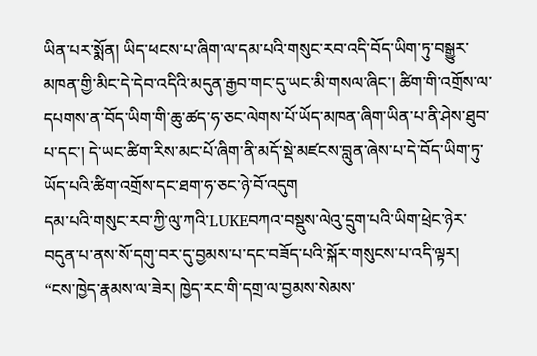ཡིན་པར་སྨོན། ཡིད་ཕངས་པ་ཞིག་ལ་དམ་པའི་གསུང་རབ་འདི་བོད་ཡིག་ཏུ་བསྒྱུར་མཁན་གྱི་མིང་དེ་དེབ་འདིའི་མདུན་རྒྱབ་གང་དུ་ཡང་མི་གསལ་ཞིང་། ཚིག་གི་འགྲོས་ལ་དཔགས་ན་བོད་ཡིག་གི་ཆུ་ཚད་ཧ་ཅང་ལེགས་པོ་ཡོད་མཁན་ཞིག་ཡིན་པ་ནི་ཤེས་ཐུབ་པ་དང་། དེ་ཡང་ཚིག་རིས་མང་པོ་ཞིག་ནི་མདོ་སྡེ་མཛངས་བླུན་ཞེས་པ་དེ་བོད་ཡིག་ཏུ་ཡོད་པའི་ཚིག་འགྲོས་དང་ཐག་ཧ་ཅང་ཉེ་བོ་འདུག
དམ་པའི་གསུང་རབ་ཀྱི་ལུ་ཀའི་LUKEབཀའ་བསྡུས་ལེའུ་དྲུག་པའི་ཡིག་ཕྲེང་ཉེར་བདུན་པ་ནས་སོ་དགུ་བར་དུ་བྱམས་པ་དང་བཟོད་པའི་སྐོར་གསུངས་པ་འདི་ལྟར།
“ངས་ཁྱེད་རྣམས་ལ་ཟེར། ཁྱེད་རང་གི་དགྲ་ལ་བྱམས་སེམས་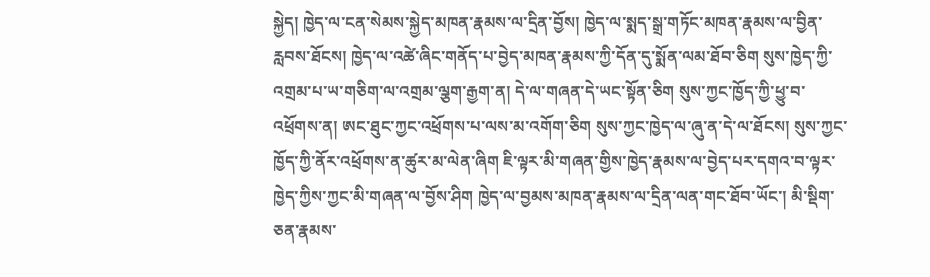སྐྱེད། ཁྱེད་ལ་ངན་སེམས་སྐྱེད་མཁན་རྣམས་ལ་དྲིན་བྱོས། ཁྱེད་ལ་སྨད་སྒྲ་གཏོང་མཁན་རྣམས་ལ་བྱིན་རླབས་ཐོངས། ཁྱེད་ལ་འཚེ་ཞིང་གནོད་པ་བྱེད་མཁན་རྣམས་ཀྱི་དོན་དུ་སྨོན་ལམ་ཐོབ་ཅིག སུས་ཁྱེད་ཀྱི་འགྲམ་པ་ཡ་གཅིག་ལ་འགྲམ་ལྕག་རྒྱག་ན། དེ་ལ་གཞན་དེ་ཡང་སྟོན་ཅིག སུས་ཀྱང་ཁྱོད་ཀྱི་ཕྱུ་བ་འཕྲོགས་ན། ཨང་ཐུང་ཀྱང་འཕྲོགས་པ་ལས་མ་འགོག་ཅིག སུས་ཀྱང་ཁྱེད་ལ་ཞུ་ན་དེ་ལ་ཐོངས། སུས་ཀྱང་ཁྱོད་ཀྱི་ནོར་འཕྲོགས་ན་ཚུར་མ་ལེན་ཞིག ཇི་ལྟར་མི་གཞན་གྱིས་ཁྱེད་རྣམས་ལ་བྱེད་པར་དགའ་བ་ལྟར་ཁྱེད་ཀྱིས་ཀྱང་མི་གཞན་ལ་བྱོས་ཤིག ཁྱེད་ལ་བྱམས་མཁན་རྣམས་ལ་དྲིན་ལན་གང་ཐོབ་ཡོང་། མི་སྡིག་ཅན་རྣམས་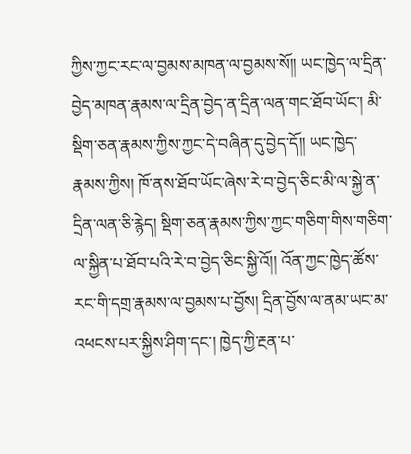ཀྱིས་ཀྱང་རང་ལ་བྱམས་མཁན་ལ་བྱམས་སོ།། ཡང་ཁྱེད་ལ་དྲིན་བྱེད་མཁན་རྣམས་ལ་དྲིན་བྱེད་ན་དྲིན་ལན་གང་ཐོབ་ཡོང་། མི་སྡིག་ཅན་རྣམས་ཀྱིས་ཀྱང་དེ་བཞིན་དུ་བྱེད་དོ།། ཡང་ཁྱེད་རྣམས་ཀྱིས། ཁོ་ནས་ཐོབ་ཡོང་ཞེས་རེ་བ་བྱེད་ཅིང་མི་ལ་སྐྱེ་ན་དྲིན་ལན་ཅི་རྙེད། སྡིག་ཅན་རྣམས་ཀྱིས་ཀྱང་གཅིག་གིས་གཅིག་ལ་སྐྱིན་པ་ཐོབ་པའི་རེ་བ་བྱེད་ཅིང་སྐྱི་འོ།། འོན་ཀྱང་ཁྱེད་ཚོས་རང་གི་དགྲ་རྣམས་ལ་བྱམས་པ་བྱོས། དྲིན་བྱོས་ལ་ནམ་ཡང་མ་འཕངས་པར་སྐྱིས་ཤིག་དང་། ཁྱེད་ཀྱི་རྔན་པ་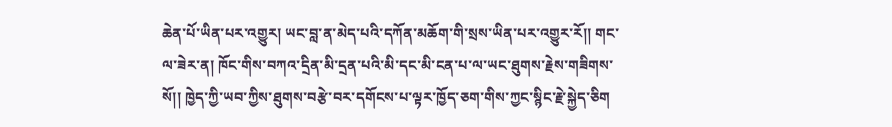ཆེན་པོ་ཡིན་པར་འགྱུར། ཡང་བླ་ན་མེད་པའི་དཀོན་མཆོག་གི་སྲས་ཡིན་པར་འགྱུར་རོ།། གང་ལ་ཟེར་ན། ཁོང་གིས་བཀའ་དྲིན་མི་དྲན་པའི་མི་དང་མི་ངན་པ་ལ་ཡང་ཐུགས་རྗེས་གཟིགས་སོ།། ཁྱེད་ཀྱི་ཡབ་ཀྱིས་ཐུགས་བརྩེ་བར་དགོངས་པ་ལྟར་ཁྱོད་ཅག་གིས་ཀྱང་སྙིང་རྗེ་སྐྱེད་ཅིག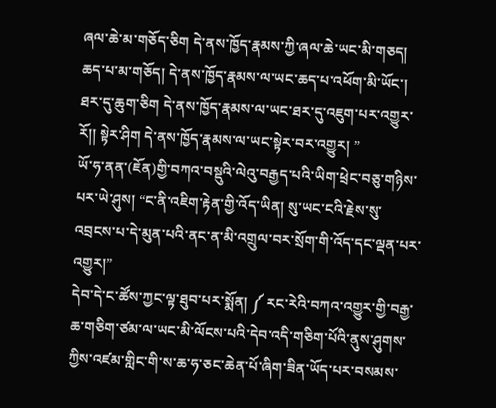ཞལ་ཆེ་མ་གཅོད་ཅིག དེ་ནས་ཁྱོད་རྣམས་ཀྱི་ཞལ་ཆེ་ཡང་མི་གཅད། ཆད་པ་མ་གཅོད། དེ་ནས་ཁྱོད་རྣམས་ལ་ཡང་ཆད་པ་འཕོག་མི་ཡོང་། ཐར་དུ་ཆུག་ཅིག དེ་ནས་ཁྱོད་རྣམས་ལ་ཡང་ཐར་དུ་འཇུག་པར་འགྱུར་རོ།། སྟེར་ཤིག དེ་ནས་ཁྱོད་རྣམས་ལ་ཡང་སྟེར་བར་འགྱུར། ”
ཡོ་ཧ་ནན་(ཇོན)གྱི་བཀའ་བསྡུའི་ལེའུ་བརྒྱད་པའི་ཡིག་ཕྲེང་བཅུ་གཉིས་པར་ཡེ་ཤུས། “ང་ནི་འཇིག་རྟེན་གྱི་འོད་ཡིན། སུ་ཡང་ངའི་རྗེས་སུ་འབྲངས་པ་དེ་མུན་པའི་ནང་ན་མི་འགྲུལ་བར་སྲོག་གི་འོད་དང་ལྡན་པར་འགྱུར།”
དེབ་དེ་ང་ཚོས་ཀྱང་ལྟ་ཐུབ་པར་སྨོན། ༼ རང་རེའི་བཀའ་འགྱུར་གྱི་བརྒྱ་ཆ་གཅིག་ཙམ་ལ་ཡང་མི་ལོངས་པའི་དེབ་འདི་གཅིག་པོའི་ནུས་ཤུགས་ཀྱིས་འཛམ་གླིང་གི་ས་ཆ་ཧ་ཅང་ཆེན་པོ་ཞིག་ཟིན་ཡོད་པར་བསམས་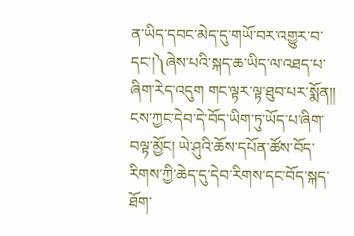ན་ཡིད་དབང་མེད་དུ་གཡོ་བར་འགྱུར་བ་དང་།༽ཞེས་པའི་སྐད་ཆ་ཡིད་ལ་འཐད་པ་ཞིག་རེད་འདུག གང་ལྟར་ལྟ་ཐུབ་པར་སྨོན།།
ངས་ཀྱང་དེབ་དེ་བོད་ཡིག་ཏུ་ཡོད་པ་ཞིག་བལྟ་མྱོང། ཡེ་ཤུའི་ཆོས་དཔོན་ཚོས་བོད་རིགས་ཀྱི་ཆེད་དུ་དེབ་རིགས་དང་བོད་སྐད་ཐོག་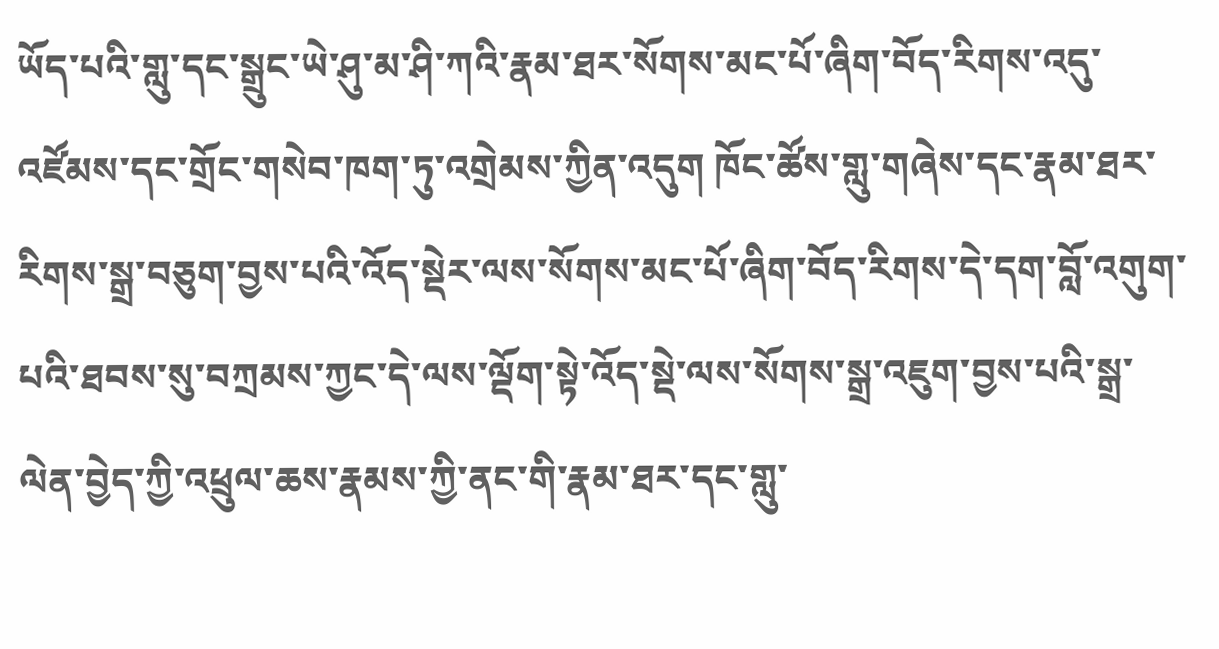ཡོད་པའི་གླུ་དང་སྒྲུང་ཡེ་ཤུ་མ་ཤི་ཀའི་རྣམ་ཐར་སོགས་མང་པོ་ཞིག་བོད་རིགས་འདུ་འཛོམས་དང་གྲོང་གསེབ་ཁག་ཏུ་འགྲེམས་ཀྱིན་འདུག ཁོང་ཚོས་གླུ་གཞེས་དང་རྣམ་ཐར་རིགས་སྒྲ་བཅུག་བྱས་པའི་འོད་སྡེར་ལས་སོགས་མང་པོ་ཞིག་བོད་རིགས་དེ་དག་བློ་འགུག་པའི་ཐབས་སུ་བཀྲམས་ཀྱང་དེ་ལས་ལྡོག་སྟེ་འོད་སྡེ་ལས་སོགས་སྒྲ་འཇུག་བྱས་པའི་སྒྲ་ལེན་བྱེད་ཀྱི་འཕྲུལ་ཆས་རྣམས་ཀྱི་ནང་གི་རྣམ་ཐར་དང་གླུ་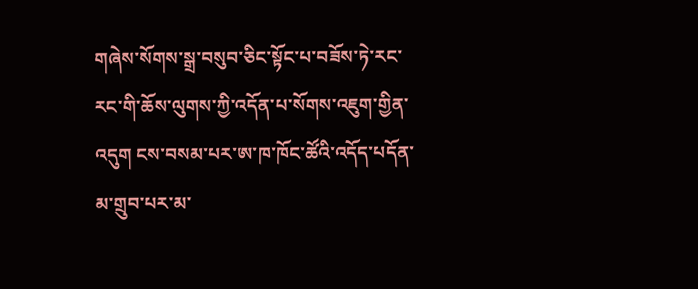གཞེས་སོགས་སྒྲ་བསུབ་ཅིང་སྟོང་པ་བཟོས་ཏེ་རང་རང་གི་ཆོས་ལུགས་ཀྱི་འདོན་པ་སོགས་འཇུག་གྱིན་འདུག ངས་བསམ་པར་ཨ་ཁ་ཁོང་ཚོའི་འདོད་པདོན་མ་གྲུབ་པར་མ་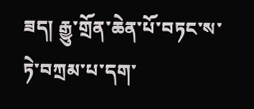ཟད། རྒྱུ་གྲོན་ཆེན་པོ་བཏང་ས་ཏེ་བཀྲམ་པ་དག་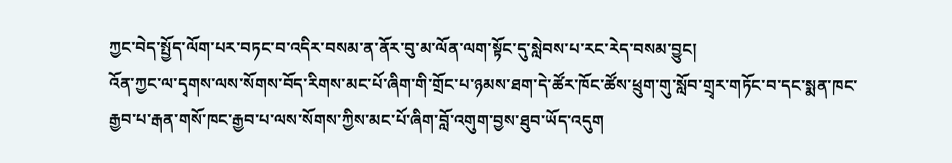ཀྱང་བེད་སྤྱོད་ལོག་པར་བཏང་བ་འདིར་བསམ་ན་ནོར་བུ་མ་ལོན་ལག་སྟོང་དུ་སླེབས་པ་རང་རེད་བསམ་བྱུང།
འོན་ཀྱང་ལ་དྭགས་ལས་སོགས་བོད་རིགས་མང་པོ་ཞིག་གི་གྲོང་པ་ཉམས་ཐག་དེ་ཚོར་ཁོང་ཚོས་ཕྲུག་གུ་སློབ་གྲྭར་གཏོང་བ་དང་སྨན་ཁང་རྒྱབ་པ་རྒན་གསོ་ཁང་རྒྱབ་པ་ལས་སོགས་ཀྱིས་མང་པོ་ཞིག་བློ་འགུག་བྱས་ཐུབ་ཡོད་འདུག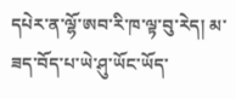དཔེར་ན་ལྷོ་ཨབ་རི་ཁ་ལྟ་བུ་རེད། མ་ཟད་བོད་པ་ཡེ་ཤུ་ཡོང་ཡོད་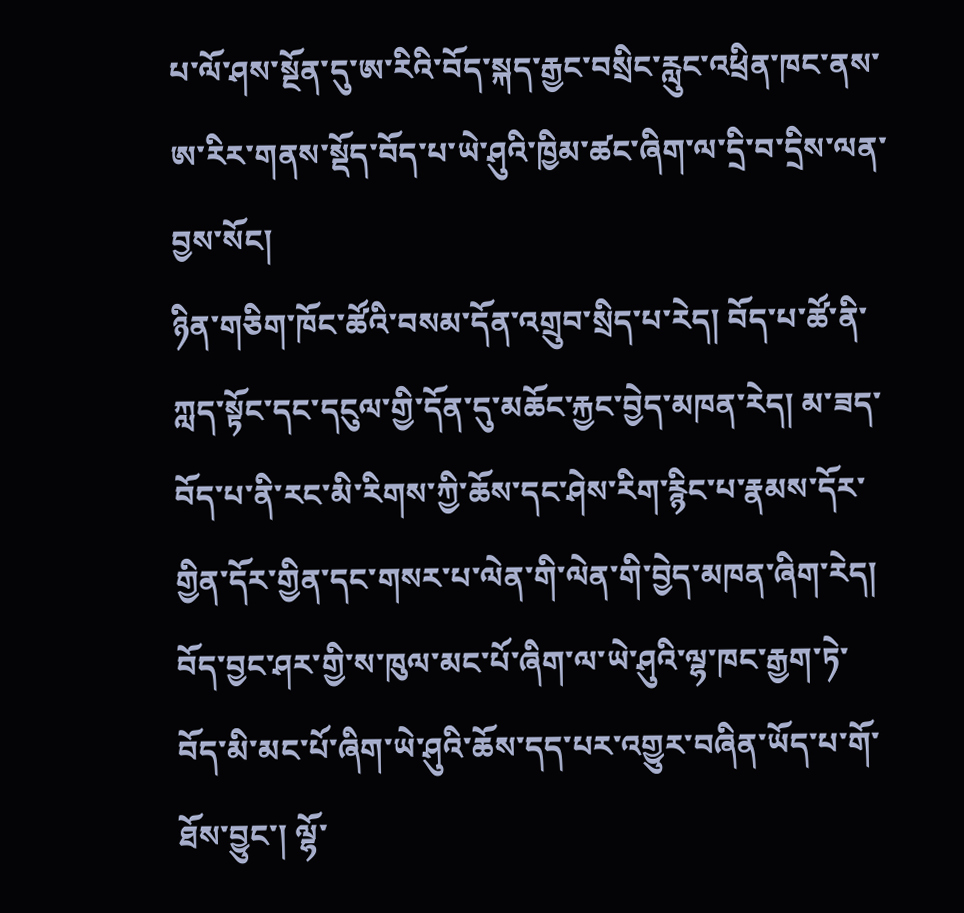པ་ལོ་ཤས་སྔོན་དུ་ཨ་རིའི་བོད་སྐད་རྒྱང་བསྲིང་རླུང་འཕྲིན་ཁང་ནས་ཨ་རིར་གནས་སྡོད་བོད་པ་ཡེ་ཤུའི་ཁྱིམ་ཚང་ཞིག་ལ་དྲི་བ་དྲིས་ལན་བྱས་སོང།
ཉིན་གཅིག་ཁོང་ཚོའི་བསམ་དོན་འགྲུབ་སྲིད་པ་རེད། བོད་པ་ཚོ་ནི་ཀླད་སྟོང་དང་དངུལ་གྱི་དོན་དུ་མཆོང་རྐྱང་བྱེད་མཁན་རེད། མ་ཟད་བོད་པ་ནི་རང་མི་རིགས་ཀྱི་ཆོས་དང་ཤེས་རིག་རྙིང་པ་རྣམས་དོར་གྱིན་དོར་གྱིན་དང་གསར་པ་ལེན་གི་ལེན་གི་བྱེད་མཁན་ཞིག་རེད།
བོད་བྱང་ཤར་གྱི་ས་ཁུལ་མང་པོ་ཞིག་ལ་ཡེ་ཤུའི་ལྷ་ཁང་རྒྱག་ཏེ་བོད་མི་མང་པོ་ཞིག་ཡེ་ཤུའི་ཆོས་དད་པར་འགྱུར་བཞིན་ཡོད་པ་གོ་ཐོས་བྱུང་། ལྷོ་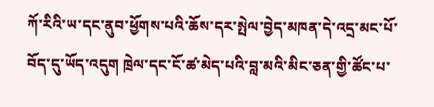ཀོ་རིའི་ཡ་དང་ནུབ་ཕྱོགས་པའི་ཆོས་དར་སྤེལ་བྱེད་མཁན་དེ་འདྲ་མང་པོ་བོད་དུ་ཡོད་འདུག ཁྲེལ་དང་ངོ་ཚ་མེད་པའི་བླ་མའི་མིང་ཅན་གྱི་ཚོང་པ་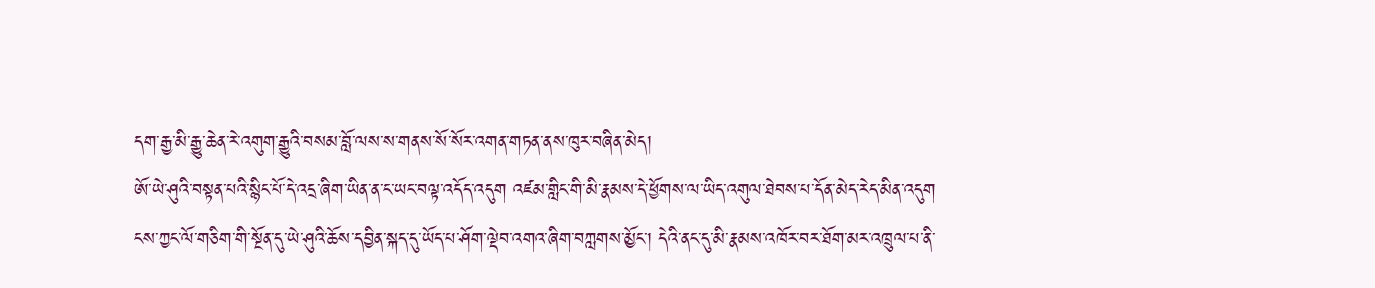དག་རྒྱ་མི་རྒྱུ་ཆེན་རེ་འགུག་རྒྱུའི་བསམ་བློ་ལས་ས་གནས་སོ་སོར་འགན་གཏན་ནས་ཁུར་བཞིན་མེད།
ཨོ་ཡེ་ཤུའི་བསྟན་པའི་སྙིང་པོ་དེ་འདྲ་ཞིག་ཡིན་ན་ང་ཡང་བལྟ་འདོད་འདུག འཛམ་གླིང་གི་མི་རྣམས་དེ་ཕྱོགས་ལ་ཡིད་འགུལ་ཐེབས་པ་དོན་མེད་རེད་མིན་འདུག
ངས་ཀྱང་ལོ་གཅིག་གི་སྔོན་དུ་ཡེ་ཤུའི་ཆོས་དབྱིན་སྐད་དུ་ཡོད་པ་ཤོག་ལྡེབ་འགའ་ཞིག་བཀླགས་མྱོང་། དེའི་ནང་དུ་མི་རྣམས་འཁོར་བར་ཐོག་མར་འཁྲུལ་པ་ནི་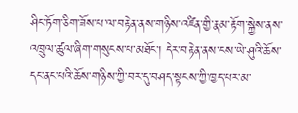ཤིང་ཏོག་ཅིག་ཟོས་པ་ལ་བརྟེན་ནས་གཉིས་འཛིན་གྱི་རྣམ་རྟོག་སྐྱེས་ནས་འཁྲུལ་ཚུལ་ཞིག་གསུངས་པ་མཐོང་། དེར་བརྟེན་ནས་ངས་ཡེ་ཤུའི་ཆོས་དང་ནང་པའི་ཆོས་གཉིས་ཀྱི་བར་དུ་བཤད་སྟངས་ཀྱི་ཁྱད་པར་མ་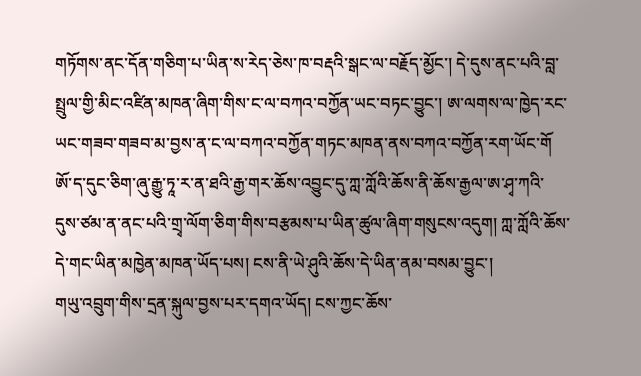གཏོགས་ནང་དོན་གཅིག་པ་ཡིན་ས་རེད་ཅེས་ཁ་བརྡའི་སྒང་ལ་བརྗོད་མྱོང་། དེ་དུས་ནང་པའི་བླ་སྤྲུལ་གྱི་མིང་འཛིན་མཁན་ཞིག་གིས་ང་ལ་བཀའ་བཀྱོན་ཡང་བཏང་བྱུང་། ཨ་ལགས་ལ་ཁྱེད་རང་ཡང་གཟབ་གཟབ་མ་བྱས་ན་ང་ལ་བཀའ་བཀྱོན་གཏང་མཁན་ནས་བཀའ་བཀྱོན་རག་ཡོང་གོ
ཨོ་ད་དུང་ཅིག་ཞུ་རྒྱུ་ཏཱ་ར་ན་ཐའི་རྒྱ་གར་ཆོས་འབྱུང་དུ་ཀླ་ཀློའི་ཆོས་ནི་ཆོས་རྒྱལ་ཨ་ཤྭ་ཀའི་དུས་ཙམ་ན་ནང་པའི་གྲྭ་ལོག་ཅིག་གིས་བརྩམས་པ་ཡིན་ཚུལ་ཞིག་གསུངས་འདུག། ཀླ་ཀློའི་ཆོས་དེ་གང་ཡིན་མཁྱེན་མཁན་ཡོད་པས། ངས་ནི་ཡེ་ཤུའི་ཆོས་དེ་ཡིན་ནམ་བསམ་བྱུང་།
གཡུ་འབྲུག་གིས་དྲན་སྐུལ་བྱས་པར་དགའ་ཡོད། ངས་ཀྱང་ཆོས་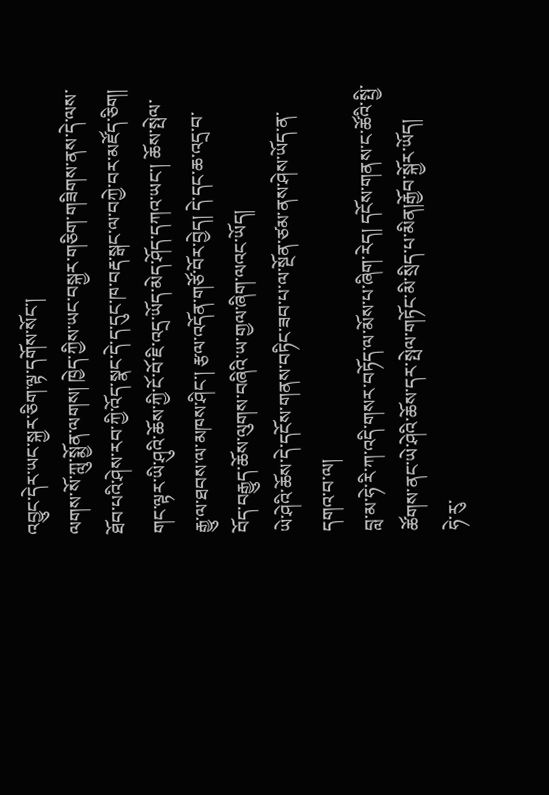འབྱུང་དེར་ཡང་སྐྱར་ཅིག་ལྟ་དགོས་སོང་།
ལགས་སོ་ཀླུ་སྨྱོན་ལགས། ཁྱེད་ཀྱིས་ཡང་བསྐྱར་གཅིག་གཟིགས་ནས་དེ་ལས་ཐོབ་པའི་ཤེས་རབ་ཀྱི་འོད་སྣང་དེ་ད་དུང་ཁ་བརྡ་སྒང་ལ་བཀྱེ་བར་མཛོད་ཅིག།
གང་ལྟར་ཡི་ཤུའི་ཆོས་ཀྱི་ངོ་བོ་ཇི་འདྲ་ཡོད་མེད་ཤོད་དཀའ་ཡང་། ཆོས་སྤེལ་རྒྱུ་ལ་ཐབས་ལ་མཁས་ཤིང་། རྩལ་འདོན་གཙོ་བོར་བྱེད། དེ་དང་ཆ་འདྲ་བ་བོད་བརྒྱུད་ཆོས་ལུགས་བཞིའི་ཡ་གྱལ་ཞིག་ལའང་ཡོད།
ཡེ་ཤེའི་ཆོས་དེ་དངོས་གནས་བཏིང་ཟབ་པ་ལ་སྔོན་ཙམ་ནས་ཤེས་ཡོད་ན་དགའ་བ་ལ།
བླ་མ་ཧེ་རི་ཀ་འདི་གསར་བཏོད་ལ་མོས་པ་ཞིག་རེད། དངོས་གནས་ང་ཚོའི་སྤྱི་ཚོགས་ནང་ཡེ་ཤེའི་ཆོས་དར་སྤེལ་གཏོང་མི་སྲིད་པ་མིན།རྒྱོབ་སྐྱོར་ཡོད།
ཧེ་རུ་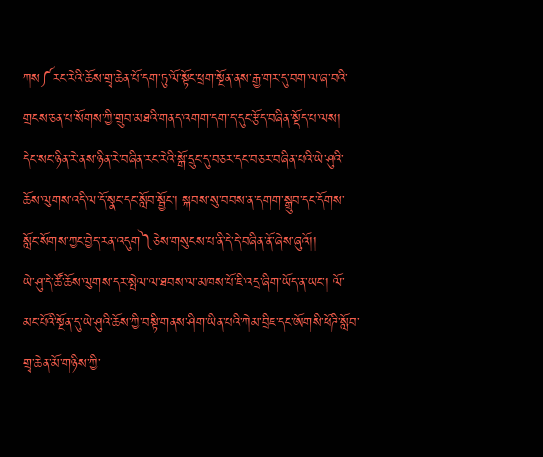ཀས༼རང་རེའི་ཆོས་གྲྭ་ཆེན་པོ་དག་ཏུ་ལོ་སྟོང་ཕྲག་སྔོན་ནས་རྒྱ་གར་དུ་བག་ལ་ཞ་བའི་གྲངས་ཅན་པ་སོགས་ཀྱི་གྲུབ་མཐའི་གནད་འགག་དག་ད་དུང་རྩོད་བཞིན་སྡོད་པ་ལས། དེང་སང་ཉིན་རེ་ནས་ཉིན་རེ་བཞིན་རང་རེའི་སྒོ་དྲུང་དུ་བཅར་དང་བཅར་བཞིན་པའི་ཡེ་ཤུའི་ཆོས་ལུགས་འདི་ལ་དོ་སྣང་དང་སློབ་སྦྱོང་། སྐབས་སུ་བབས་ན་དགག་སྒྲུབ་དང་དོགས་སློང་སོགས་ཀྱང་བྱེད་རན་འདུག༽ཅེས་གསུངས་པ་ནི་དེ་དེ་བཞིན་ནོ་ཞེས་ཞུའོ།།
ཡེ་ཤུ་དེ་ཚོ་ཆོས་ལུགས་དར་སྤེལ་ལ་ཐབས་ལ་མཁས་པོ་ཇི་འདྲ་ཞིག་ཡོད་ན་ཡང་། ལོ་མང་པོའི་སྔོན་དུ་ཡེ་ཤུའི་ཆོས་ཀྱི་བསྟི་གནས་ཤིག་ཡིན་པའི་ཀེམ་བྲིཇ་དང་ཨོགསི་ཕོཌི་སློབ་གྲྭ་ཆེན་མོ་གཉིས་ཀྱི་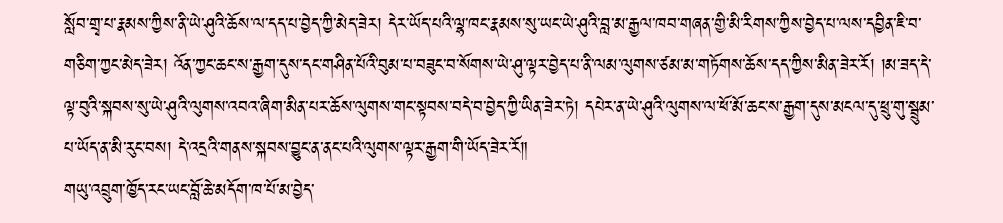སློབ་གྲྭ་པ་རྣམས་ཀྱིས་ནི་ཡེ་ཤུའི་ཆོས་ལ་དད་པ་བྱེད་ཀྱི་མེད་ཟེར། དེར་ཡོད་པའི་ལྷ་ཁང་རྣམས་སུ་ཡང་ཡེ་ཤུའི་བླ་མ་རྒྱལ་ཁབ་གཞན་གྱི་མི་རིགས་ཀྱིས་བྱེད་པ་ལས་དབྱིན་ཇི་བ་གཅིག་ཀྱང་མེད་ཟེར། འོན་ཀྱང་ཆང་ས་རྒྱག་དུས་དང་གཤིན་པོའི་བུམ་པ་བཟུང་བ་སོགས་ཡེ་ཤུ་ལྟར་བྱེད་པ་ནི་ལམ་ལུགས་ཙམ་མ་གཏོགས་ཆོས་དད་ཀྱིས་མིན་ཟེར་རོ། །མ་ཟད་དེ་ལྟ་བུའི་སྐབས་སུ་ཡེ་ཤུའི་ལུགས་འབའ་ཞིག་མིན་པར་ཆོས་ལུགས་གང་སྟབས་བདེ་བ་བྱེད་ཀྱི་ཡིན་ཟེར་ཏེ། དཔེར་ན་ཡེ་ཤུའི་ལུགས་ལ་ཕོ་མོ་ཆང་ས་རྒྱག་དུས་མངལ་དུ་ཕྲུ་གུ་སྦྲུམ་པ་ཡོད་ན་མི་རུང་བས། དེ་འདྲའི་གནས་སྐབས་བྱུང་ན་ནང་པའི་ལུགས་ལྟར་རྒྱག་གི་ཡོད་ཟེར་རོ༎
གཡུ་འབྲུག་ཁྱོད་རང་ཡང་བློ་ཆེ་མདོག་ཁ་པོ་མ་བྱེད་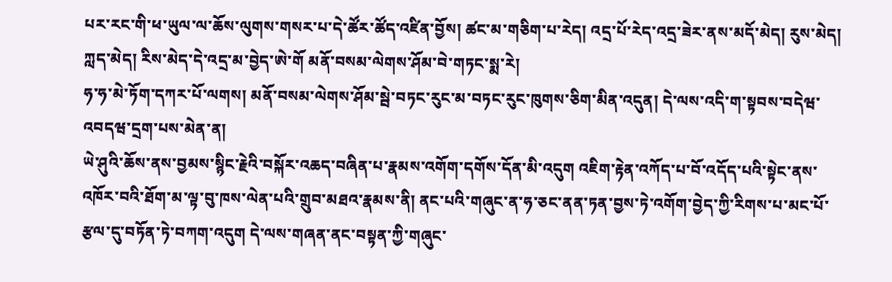པར་རང་གི་ཕ་ཡུལ་ལ་ཆོས་ལུགས་གསར་པ་དེ་ཚོར་ཚོད་འཛིན་བྱོས། ཚང་མ་གཅིག་པ་རེད། འདྲ་པོ་རེད་འདྲ་ཟེར་ནས་མདོ་མེད། རུས་མེད། ཀླད་མེད། རིས་མེད་དེ་འདྲ་མ་བྱེད་ཨེ་གོ མནོ་བསམ་ལེགས་ཤོམ་བེ་གཏང་སྨ་རེ།
ཧ་ཧ་མེ་ཏོག་དཀར་པོ་ལགས། མནོ་བསམ་ལེགས་ཤོམ་སྦེ་བཏང་རུང་མ་བཏང་རུང་ཁུགས་ཅིག་མིན་འདུན། དེ་ལས་འདི་ག་སྟབས་བདེཝ་འབདཝ་དྲག་པས་མེན་ན།
ཡེ་ཤུའི་ཆོས་ནས་བྱམས་སྙིང་རྗེའི་བསྐོར་འཆད་བཞིན་པ་རྣམས་འགོག་དགོས་དོན་མི་འདུག འཇིག་རྟེན་འཀོད་པ་བོ་འདོད་པའི་སྟེང་ནས་འཁོར་བའི་ཐོག་མ་ལྟ་བུ་ཁས་ལེན་པའི་གྲུབ་མཐའ་རྣམས་ནི། ནང་པའི་གཞུང་ན་ཧ་ཅང་ནན་ཏན་བྱས་ཏེ་འགོག་བྱེད་ཀྱི་རིགས་པ་མང་པོ་རྩལ་དུ་བཏོན་ཏེ་བཀག་འདུག དེ་ལས་གཞན་ནང་བསྟན་ཀྱི་གཞུང་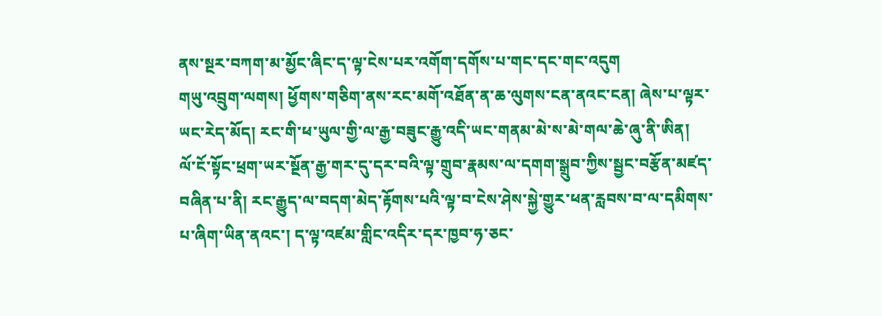ནས་སྔར་བཀག་མ་མྱོང་ཞིང་ད་ལྟ་ངེས་པར་འགོག་དགོས་པ་གང་དང་གང་འདུག
གཡུ་འབྲུག་ལགས། ཕྱོགས་གཅིག་ནས་རང་མགོ་འཐོན་ན་ཆ་ལུགས་ངན་ནའང་ངན། ཞེས་པ་ལྟར་ཡང་རེད་མོད། རང་གི་ཕ་ཡུལ་གྱི་ལ་རྒྱ་བཟུང་རྒྱུ་འདི་ཡང་གནམ་མེ་ས་མེ་གལ་ཆེ་ཞུ་ནི་ཨིན།
ལོ་ངོ་སྟོང་ཕྲག་ཡར་སྔོན་རྒྱ་གར་དུ་དར་བའི་ལྟ་གྲུབ་རྣམས་ལ་དགག་སྒྲུབ་ཀྱིས་སྦྱང་བརྩོན་མཛད་བཞིན་པ་ནི། རང་རྒྱུད་ལ་བདག་མེད་རྟོགས་པའི་ལྟ་བ་ངེས་ཤེས་སྐྱེ་གྱུར་ཕན་རླབས་བ་ལ་དམིགས་པ་ཞིག་ཡིན་ནའང་། ད་ལྟ་འཛམ་གླིང་འདིར་དར་ཁྱབ་ཧ་ཅང་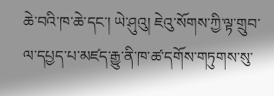ཆེ་བའི་ཁ་ཆེ་དང་། ཡེ་ཤུའུ། ཇེའུ་སོགས་ཀྱི་ལྟ་གྲུབ་ལ་དཔྱད་པ་མཛད་རྒྱུ་ནི་ཁ་ཚ་དགོས་གཏུགས་སུ་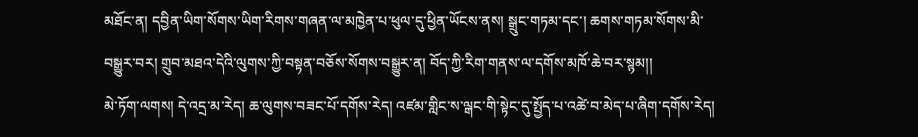མཐོང་ན། དབྱིན་ཡིག་སོགས་ཡིག་རིགས་གཞན་ལ་མཁྱེན་པ་ཕུལ་དུ་ཕྱིན་ཡོངས་ནས། སྒྲུང་གཏམ་དང་། ཆགས་གཏམ་སོགས་མི་བསྒྱུར་བར། གྲུབ་མཐའ་དེའི་ལུགས་ཀྱི་བསྟན་བཅོས་སོགས་བསྒྱུར་ན། བོད་ཀྱི་རིག་གནས་ལ་དགོས་མཁོ་ཆེ་བར་སྙམ།།
མེ་ཏོག་ལགས། དེ་འདྲ་མ་རེད། ཆ་ལུགས་བཟང་པོ་དགོས་རེད། འཛམ་གླིང་ས་ལྒང་གི་སྟེང་དུ་སྤྱོད་པ་འཚེ་བ་མེད་པ་ཞིག་དགོས་རེད།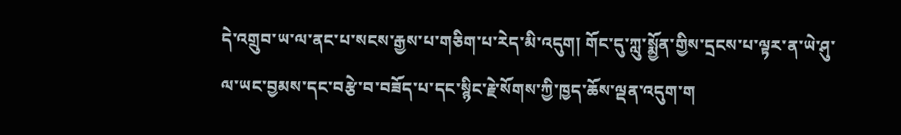དེ་འགྲུབ་ཡ་ལ་ནང་པ་སངས་རྒྱས་པ་གཅིག་པ་རེད་མི་འདུག། གོང་དུ་ཀླུ་སྨྱོན་གྱིས་དྲངས་པ་ལྟར་ན་ཡེ་ཤུ་ལ་ཡང་བྱམས་དང་བརྩེ་བ་བཟོད་པ་དང་སྙིང་རྗེ་སོགས་ཀྱི་ཁྱད་ཆོས་ལྡན་འདུག་ག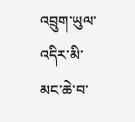འབྲུག་ཡུལ་འདིར་མི་མང་ཆེ་བ་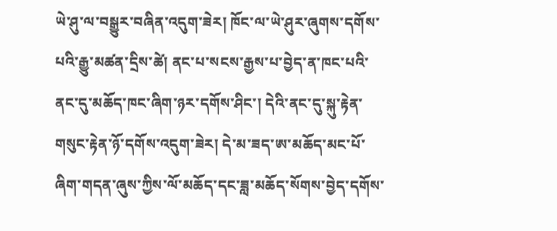ཡེ་ཤུ་ལ་བསྒྱུར་བཞིན་འདུག་ཟེར། ཁོང་ལ་ཡེ་ཤུར་ཞུགས་དགོས་པའི་རྒྱུ་མཚན་དྲིས་ཚེ། ནང་པ་སངས་རྒྱས་པ་བྱེད་ན་ཁང་པའི་ནང་དུ་མཆོད་ཁང་ཞིག་ཉར་དགོས་ཤིང་། དེའི་ནང་དུ་སྐུ་རྟེན་གསུང་རྟེན་ཉོ་དགོས་འདུག་ཟེར། དེ་མ་ཟད་ཨ་མཆོད་མང་པོ་ཞིག་གདན་ཞུས་ཀྱིས་ལོ་མཆོད་དང་ཟླ་མཆོད་སོགས་བྱེད་དགོས་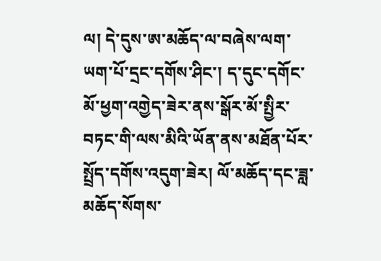ལ། དེ་དུས་ཨ་མཆོད་ལ་བཞེས་ལག་ཡག་པོ་དྲང་དགོས་ཤིང་། ད་དུང་དགོང་མོ་ཕྱག་འགྱེད་ཟེར་ནས་སྒོར་མོ་སྤྱིར་བཏང་གི་ལས་མིའི་ཡོན་ནས་མཐོན་པོར་སྤྲོད་དགོས་འདུག་ཟེར། ལོ་མཆོད་དང་ཟླ་མཆོད་སོགས་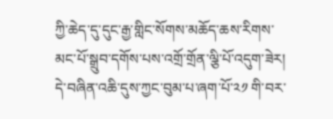ཀྱི་ཆེད་དུ་དུང་རྒྱ་གླིང་སོགས་མཆོད་ཆས་རིགས་མང་པོ་སྒྲུབ་དགོས་པས་འགྲོ་གྲོན་ལྕི་པོ་འདུག་ཟེར། དེ་བཞིན་འཆི་དུས་ཀྱང་བུམ་པ་ཞག་པོ་༢༡ གི་བར་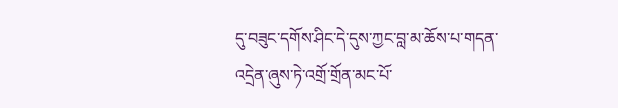དུ་བཟུང་དགོས་ཤིང་དེ་དུས་ཀྱང་བླ་མ་ཆོས་པ་གདན་འདྲེན་ཞུས་ཏེ་འགྲོ་གྲོན་མང་པོ་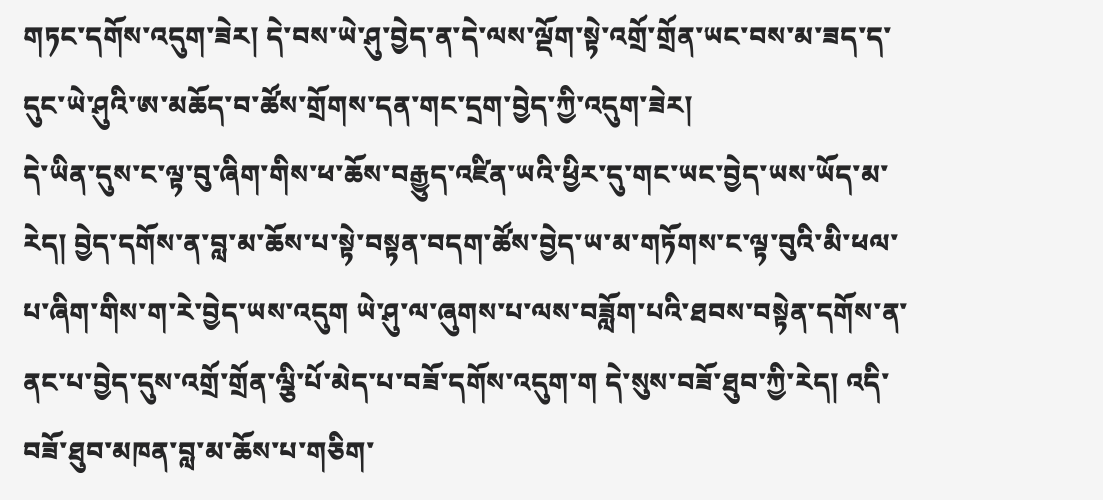གཏང་དགོས་འདུག་ཟེར། དེ་བས་ཡེ་ཤུ་བྱེད་ན་དེ་ལས་ལྡོག་སྟེ་འགྲོ་གྲོན་ཡང་བས་མ་ཟད་ད་དུང་ཡེ་ཤུའི་ཨ་མཆོད་བ་ཚོས་གྲོགས་དན་གང་དྲག་བྱེད་ཀྱི་འདུག་ཟེར།
དེ་ཡིན་དུས་ང་ལྟ་བུ་ཞིག་གིས་ཕ་ཆོས་བརྒྱུད་འཛིན་ཡའི་ཕྱིར་དུ་གང་ཡང་བྱེད་ཡས་ཡོད་མ་རེད། བྱེད་དགོས་ན་བླ་མ་ཆོས་པ་སྟེ་བསྟན་བདག་ཚོས་བྱེད་ཡ་མ་གཏོགས་ང་ལྟ་བུའི་མི་ཕལ་པ་ཞིག་གིས་ག་རེ་བྱེད་ཡས་འདུག ཡེ་ཤུ་ལ་ཞུགས་པ་ལས་བཟློག་པའི་ཐབས་བསྟེན་དགོས་ན་ནང་པ་བྱེད་དུས་འགྲོ་གྲོན་ལྕི་པོ་མེད་པ་བཟོ་དགོས་འདུག་ག དེ་སུས་བཟོ་ཐུབ་ཀྱི་རེད། འདི་བཟོ་ཐུབ་མཁན་བླ་མ་ཆོས་པ་གཅིག་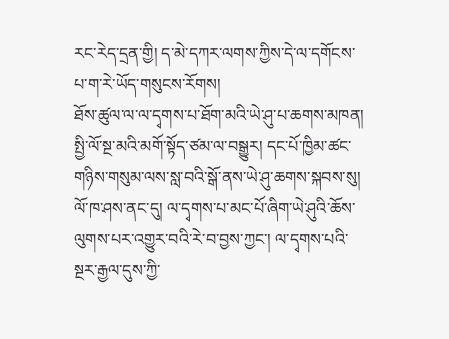རང་རེད་དྲན་གྱི། ད་མེ་དཀར་ལགས་ཀྱིས་དེ་ལ་དགོངས་པ་ག་རེ་ཡོད་གསུངས་རོགས།
ཐོས་ཚུལ་ལ་ལ་དྭགས་པ་ཐོག་མའི་ཡེ་ཤུ་པ་ཆགས་མཁན། སྤྱི་ལོ་སྔ་མའི་མགོ་སྟོད་ཙམ་ལ་བསྒྱུར། དང་པོ་ཁྱིམ་ཚང་གཉིས་གསུམ་ལས་སླ་བའི་སྒོ་ནས་ཡེ་ཤུ་ཆགས་སྐབས་སུ། ལོ་ཁ་ཤས་ནང་དུ། ལ་དྭགས་པ་མང་པོ་ཞིག་ཡེ་ཤུའི་ཆོས་ལུགས་པར་འགྱུར་བའི་རེ་བ་བྱས་ཀྱང་། ལ་དྭགས་པའི་སྔར་རྒྱལ་དུས་ཀྱི་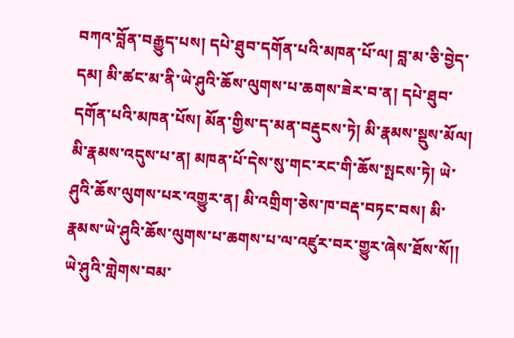བཀའ་བློན་བརྒྱུད་པས། དཔེ་ཐུབ་དགོན་པའི་མཁན་པོ་ལ། བླ་མ་ཅི་བྱེད་དམ། མི་ཚང་མ་ནི་ཡེ་ཤུའི་ཆོས་ལུགས་པ་ཆགས་ཟེར་བ་ན། དཔེ་ཐུབ་དགོན་པའི་མཁན་པོས། མོན་གྱིས་ད་མན་བརྡུངས་ཏེ། མི་རྣམས་སྡུས་མོལ། མི་རྣམས་འདུས་པ་ན། མཁན་པོ་དེས་སུ་གང་རང་གི་ཆོས་སྤངས་ཏེ། ཡེ་ཤུའི་ཆོས་ལུགས་པར་འགྱུར་ན། མི་འགྲིག་ཅེས་ཁ་བརྡ་བཏང་བས། མི་རྣམས་ཡེ་ཤུའི་ཆོས་ལུགས་པ་ཆགས་པ་ལ་འཛུར་བར་གྱུར་ཞེས་ཐོས་སོ།། ཡེ་ཤུའི་གླེགས་བམ་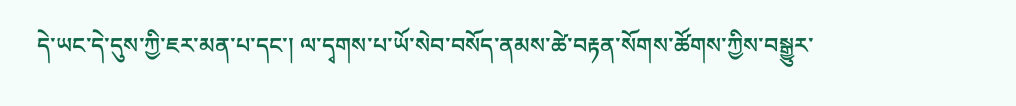དེ་ཡང་དེ་དུས་ཀྱི་ཇར་མན་པ་དང་། ལ་དྭགས་པ་ཡོ་སེབ་བསོད་ནམས་ཚེ་བརྟན་སོགས་ཚོགས་ཀྱིས་བསྒྱུར་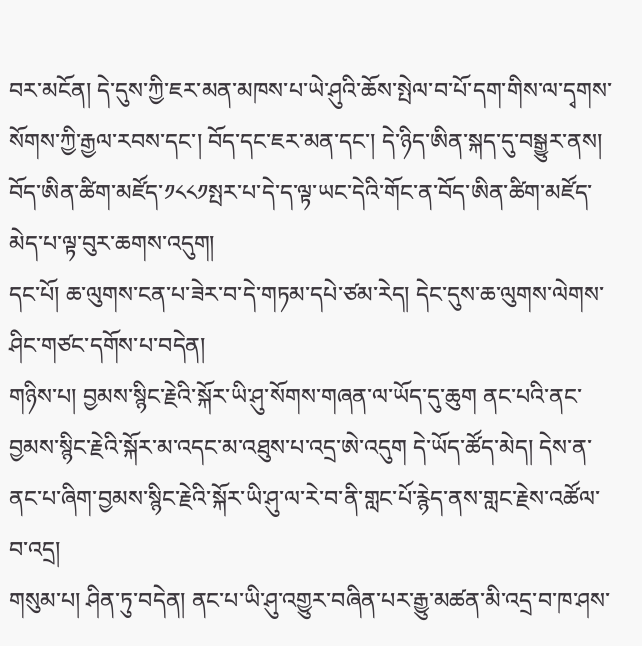བར་མངོན། དེ་དུས་ཀྱི་ཇར་མན་མཁས་པ་ཡེ་ཤུའི་ཆོས་སྤེལ་བ་པོ་དག་གིས་ལ་དྭགས་སོགས་ཀྱི་རྒྱལ་རབས་དང་། བོད་དང་ཇར་མན་དང་། དེ་ཉིད་ཨིན་སྐད་དུ་བསྒྱུར་ནས། བོད་ཨིན་ཚིག་མཛོད་༡༨༨༡སྤར་པ་དེ་ད་ལྟ་ཡང་དེའི་གོང་ན་བོད་ཨིན་ཚིག་མཛོད་མེད་པ་ལྟ་བུར་ཆགས་འདུག།
དང་པོ། ཆ་ལུགས་ངན་པ་ཟེར་བ་དེ་གཏམ་དཔེ་ཙམ་རེད། དེང་དུས་ཆ་ལུགས་ལེགས་ཤིང་གཙང་དགོས་པ་བདེན།
གཉིས་པ། བྱམས་སྙིང་རྗེའི་སྐོར་ཡི་ཤུ་སོགས་གཞན་ལ་ཡོད་དུ་ཆུག ནང་པའི་ནང་བྱམས་སྙིང་རྗེའི་སྐོར་མ་འདང་མ་འཐུས་པ་འདྲ་ཨེ་འདུག དེ་ཡོད་ཚོད་མེད། དེས་ན་ནང་པ་ཞིག་བྱམས་སྙིང་རྗེའི་སྐོར་ཡི་ཤུ་ལ་རེ་བ་ནི་གླང་པོ་རྙེད་ནས་གླང་རྗེས་འཚོལ་བ་འདྲ།
གསུམ་པ། ཤིན་ཏུ་བདེན། ནང་པ་ཡི་ཤུ་འགྱུར་བཞིན་པར་རྒྱུ་མཚན་མི་འདྲ་བ་ཁ་ཤས་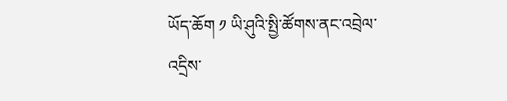ཡོད་ཆོག ༡ ཡི་ཤུའི་སྤྱི་ཚོགས་ནང་འབྲེལ་འདྲིས་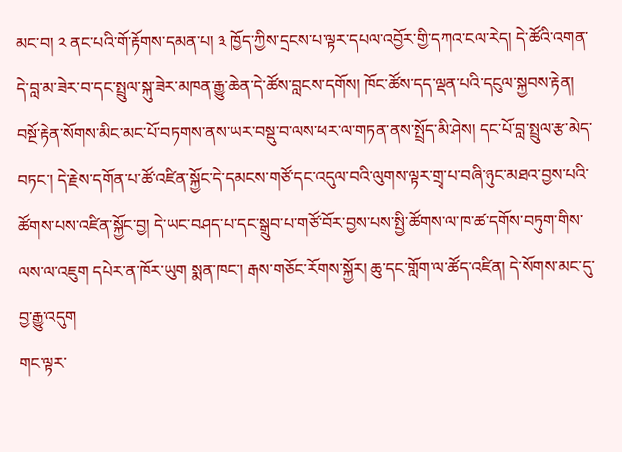མང་བ། ༢ ནང་པའི་གོ་རྟོགས་དམན་པ། ༣ ཁྱོད་ཀྱིས་དྲངས་པ་ལྟར་དཔལ་འབྱོར་གྱི་དཀའ་ངལ་རེད། དེ་ཚོའི་འགན་དེ་བླ་མ་ཟེར་བ་དང་སྤྲུལ་སྐུ་ཟེར་མཁན་རྒྱུ་ཆེན་དེ་ཚོས་བླངས་དགོས། ཁོང་ཚོས་དད་ལྡན་པའི་དངུལ་སྐྱབས་རྟེན། བསྔོ་རྟེན་སོགས་མིང་མང་པོ་བཏགས་ནས་ཡར་བསྡུ་བ་ལས་ཕར་ལ་གཏན་ནས་སྤྲོད་མི་ཤེས། དང་པོ་བླ་སྤྲུལ་རྩ་མེད་བཏང་། དེ་རྗེས་དགོན་པ་ཚོ་འཛིན་སྐྱོང་དེ་དམངས་གཙོ་དང་འདུལ་བའི་ལུགས་ལྟར་གྲྭ་པ་བཞི་ཉུང་མཐའ་བྱས་པའི་ཚོགས་པས་འཛིན་སྐྱོང་བྱ། དེ་ཡང་བཤད་པ་དང་སྒྲུབ་པ་གཙོ་བོར་བྱས་པས་སྤྱི་ཚོགས་ལ་ཁ་ཚ་དགོས་བཏུག་གིས་ལས་ལ་འཇུག དཔེར་ན་ཁོར་ཡུག སྨན་ཁང་། རྒས་གཅོང་རོགས་སྐྱོར། ཆུ་དང་གློག་ལ་ཚོད་འཛིན། དེ་སོགས་མང་དུ་བྱ་རྒྱུ་འདུག
གང་ལྟར་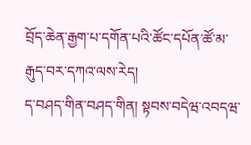བྲོད་ཆེན་རྒྱག་པ་དགོན་པའི་ཚོང་དཔོན་ཚོ་མ་རྒུད་བར་དཀའ་ལས་རེད།
ད་བཤད་གིན་བཤད་གིན། སྟབས་བདེཝ་འབདཝ་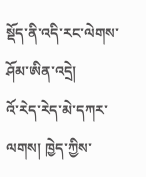སྡོད་ནི་འདི་རང་ལེགས་ཤོམ་ཨིན་འདྲེ།
འོ་རེད་རེད་མེ་དཀར་ལགས། ཁྱེད་ཀྱིས་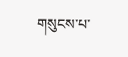གསུངས་པ་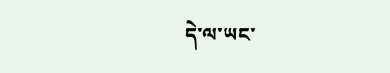དེ་ལ་ཡང་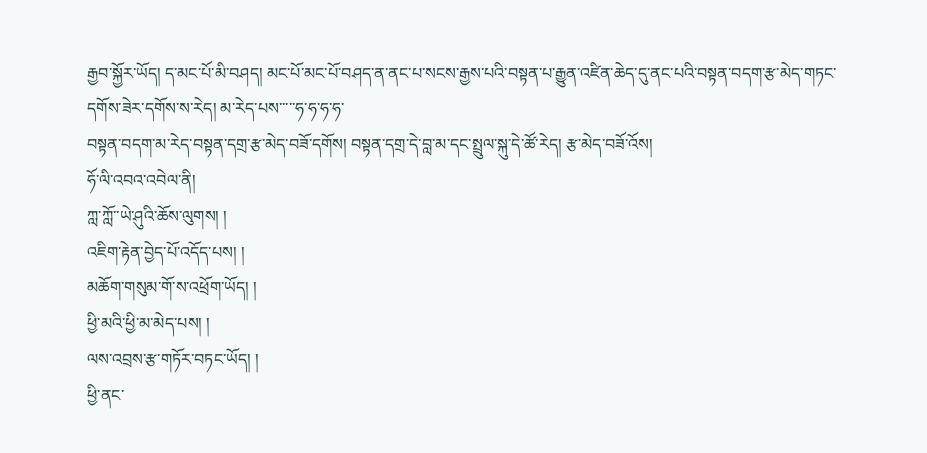རྒྱབ་སྐྱོར་ཡོད། ད་མང་པོ་མི་བཤད། མང་པོ་མང་པོ་བཤད་ན་ནང་པ་སངས་རྒྱས་པའི་བསྟན་པ་རྒྱུན་འཛིན་ཆེད་དུ་ནང་པའི་བསྟན་བདག་རྩ་མེད་གཏང་དགོས་ཟེར་དགོས་ས་རེད། མ་རེད་པས་་་་་ཧ་ཧ་ཧ་ཧ་
བསྟན་བདག་མ་རེད་བསྟན་དགྲ་རྩ་མེད་བཟོ་དགོས། བསྟན་དགྲ་དེ་བླ་མ་དང་སྤྲུལ་སྐུ་དེ་ཚོ་རེད། རྩ་མེད་བཟོ་འོས།
ཧོ་ལི་འབའ་འབེལ་ནི།
ཀླ་ཀློ་་ཡེ་ཤུའི་ཆོས་ལུགས། །
འཇིག་རྟེན་བྱེད་པོ་འདོད་པས། །
མཆོག་གསུམ་གོ་ས་འཕྲོག་ཡོད། །
ཕྱི་མའི་ཕྱི་མ་མེད་པས། །
ལས་འབྲས་རྩ་གཏོར་བཏང་ཡོད། །
ཕྱི་ནང་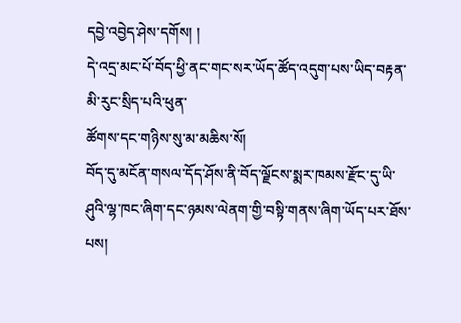དབྱེ་འབྱེད་ཤེས་དགོས། །
དེ་འདྲ་མང་པོ་བོད་ཕྱི་ནང་གང་སར་ཡོད་ཚོད་འདུག་པས་ཡིད་བརྟན་མི་རུང་སྲིད་པའི་ཕུན་
ཚོགས་དང་གཉིས་སུ་མ་མཆིས་སོ།
བོད་དུ་མངོན་གསལ་དོད་ཤོས་ནི་བོད་ལྗོངས་སྨར་ཁམས་རྫོང་དུ་ཡི་ཤུའི་ལྷ་ཁང་ཞིག་དང་ཉམས་ལེནག་གྱི་བསྟི་གནས་ཞིག་ཡོད་པར་ཐོས་པས།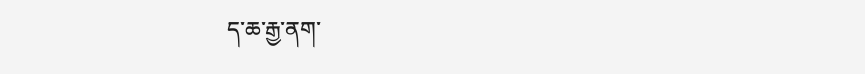ད་ཆ་རྒྱ་ནག་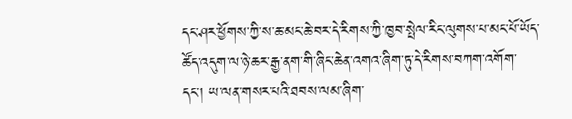དང་ཤར་ཕྱོགས་ཀྱི་ས་ཆ་མང་ཆེ་བར་དེ་རིགས་ཀྱི་ཁྱབ་སྤེལ་རིང་ལུགས་པ་མང་པོ་ཡོད་ཚོད་འདུག་ལ་ཉེ་ཆར་རྒྱ་ནག་གི་ཞིང་ཆེན་འགའ་ཞིག་ཏུ་དེ་རིགས་བཀག་འགོག་
དང་། ཡ་ལན་གསར་པའི་ཐབས་ལམ་ཞིག་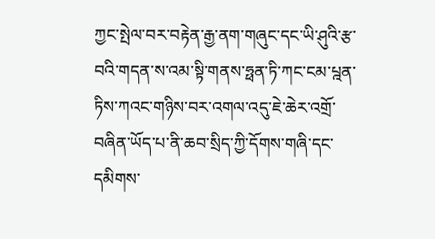ཀྱང་སྤེལ་བར་བརྟེན་རྒྱ་ནག་གཞུང་དང་ཡི་ཤུའི་རྩ་བའི་གདན་ས་འམ་སྟི་གནས་ཧྥན་ཏི་ཀང་ངམ་པྰན་ཏིས་ཀའང་གཉིས་བར་འགལ་འདུ་ཇེ་ཆེར་འགྲོ་བཞིན་ཡོད་པ་ནི་ཆབ་སྲིད་ཀྱི་དོགས་གཞི་དང་དམིགས་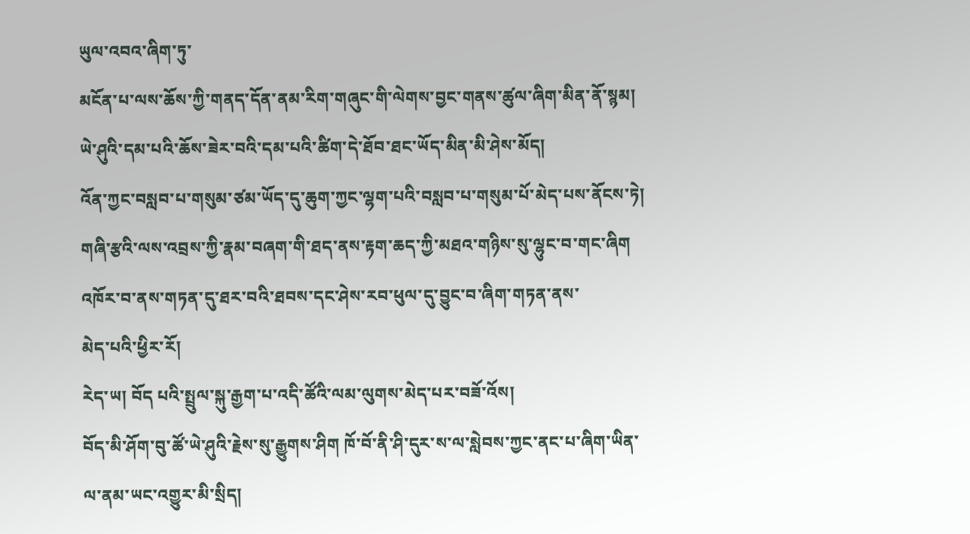ཡུལ་འབའ་ཞིག་ཏུ་
མངོན་པ་ལས་ཆོས་ཀྱི་གནད་དོན་ནམ་རིག་གཞུང་གི་ལེགས་བྱང་གནས་ཚུལ་ཞིག་མིན་ནོ་སྙམ།
ཡེ་ཤུའི་དམ་པའི་ཆོས་ཟེར་བའི་དམ་པའི་ཚིག་དེ་ཐོབ་ཐང་ཡོད་མིན་མི་ཤེས་མོད།
འོན་ཀྱང་བསླབ་པ་གསུམ་ཙམ་ཡོད་དུ་ཆུག་ཀྱང་ལྷག་པའི་བསླབ་པ་གསུམ་པོ་མེད་པས་ནོངས་ཏེ། གཞི་རྩའི་ལས་འབྲས་ཀྱི་རྣམ་བཞག་གི་ཐད་ནས་རྟག་ཆད་ཀྱི་མཐའ་གཉིས་སུ་ལྷུང་བ་གང་ཞིག འཁོར་བ་ནས་གཏན་དུ་ཐར་བའི་ཐབས་དང་ཤེས་རབ་ཕུལ་དུ་བྱུང་བ་ཞིག་གཏན་ནས་
མེད་པའི་ཕྱིར་རོ།
རེད་ཡ། བོད པའི་སྤྲུལ་སྐུ་རྒྱག་པ་འདི་ཚོའི་ལམ་ལུགས་མེད་པར་བཟོ་འོས།
བོད་མི་ཤོག་བུ་ཚོ་ཡེ་ཤུའི་རྗེས་སུ་རྒྱུགས་ཤིག ཁོ་བོ་ནི་ཤི་དུར་ས་ལ་སླེབས་ཀྱང་ནང་པ་ཞིག་ཡིན་ལ་ནམ་ཡང་འགྱུར་མི་སྲིད།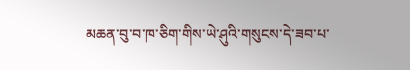མཆན་བུ་བ་ཁ་ཅིག་གིས་ཡེ་ཤུའི་གསུངས་དེ་ཟབ་པ་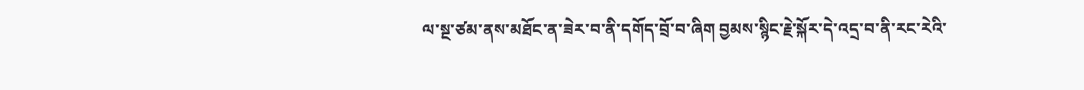ལ་སྔ་ཙམ་ནས་མཐོང་ན་ཟེར་བ་ནི་དགོད་བྲོ་བ་ཞིག བྱམས་སྙིང་རྗེ་སྐོར་དེ་འདྲ་བ་ནི་རང་རེའི་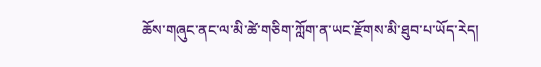ཆོས་གཞུང་ནང་ལ་མི་ཚེ་གཅིག་ཀློག་ན་ཡང་རྫོགས་མི་ཐུབ་པ་ཡོད་རེད།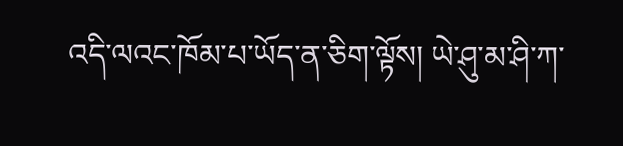འདི་ལའང་ཁོམ་པ་ཡོད་ན་ཅིག་ལྟོས། ཡེ་ཤུ་མ་ཤི་ཀ་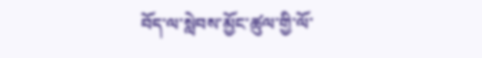བོད་ལ་སླེབས་མྱོང་ཚུལ་གྱི་ལོ་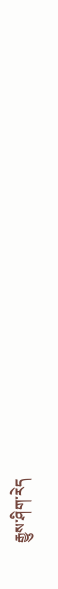རྒྱུས་ཤིག་རེད